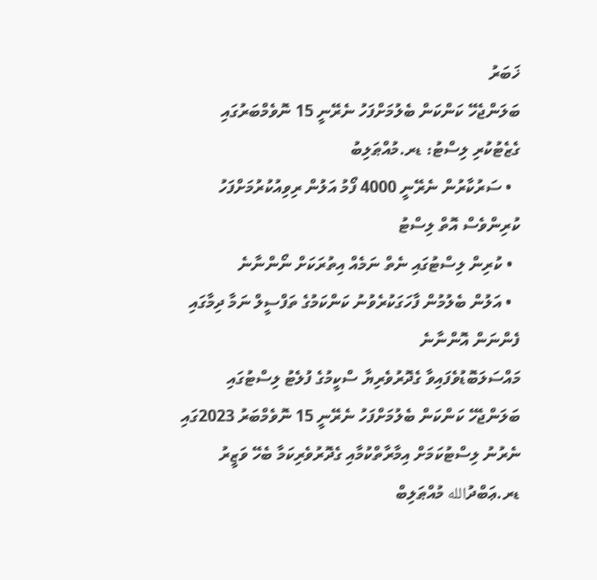ޚަބަރު
ބަލަންޖެހޭ ކަންކަން ބެލުމަށްފަހު ނެރޭނީ 15 ނޮވެމްބަރުގައި ގެޒެޓުކުރި ލިސްޓު: ޑރ.މުއްޠަލިބު
  • ސަރުކާރުން ނެރޭނީ 4000 ފޯމު އަލުން ރިވިއުކުރުމަށްފަހު ކުރިންވެސް އޮތް ލިސްޓު
  • ކުރިން ލިސްޓުގައި ނެތް ނަމެއް އިތުރަކަށް ނޯންނާނެ
  • އަލުން ބެލުމުން ފާހަގަކުރެވުނު ކަންކަމުގެ ތަފްސީލް ނަމާ ދިމާގައި ފެންނަން އޮންނާނެ
މައްސަލަބޮޑުވެފައިވާ ގެދޮރުވެރިޔާ ސްކީމުގެ ފުލެޓު ލިސްޓުގައި ބަލަންޖެހޭ ކަންކަން ބެލުމަށްފަހު ނެރޭނީ 15 ނޮވެމްބަރު 2023ގައި ނެރުނު ލިސްޓުކަމަށް އިމާރާތްކުމާއި ގެދޮރުވެރިކަމާ ބެހޭ ވަޒީރު ޑރ.ޢަބްދުالله މުއްޠަލިބް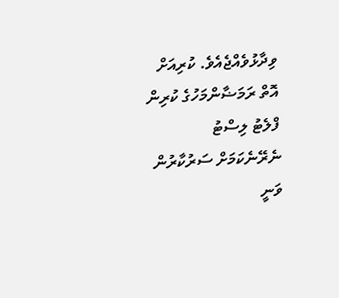ވިދާޅުވެއްޖެއެވެ. ކުރިއަށް އޮތް ރަމަޟާންމަހުގެ ކުރިން ފްލެޓު ލިސްޓު ނެރޭނެކަމަށް ސަރުކާރުން ވަނީ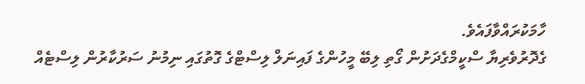ހާމަކުރައްވާފައެވެ.
ގެދޮރުވެރިޔާ ސްކީމްގެދަށުން ގޯތި ލިބޭ މީހުންގެ ފައިނަލް ލިސްޓްގެ ގޮތުގައި ނިމުނު ސަރުކާރުން ލިސްޓެއް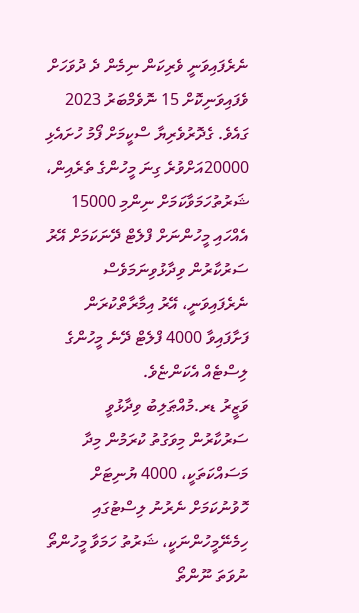ނެރެފައިވަނީ ވެރިކަން ނިމެން ދެ ދުވަހަށް ވެފައިވަނިކޮށް 15 ނޮވެމްބަރު 2023 ގައެވެ. ގެދޮރުވެރިޔާ ސްކީމަށް ފޯމު ހުށައެޅި 20000އަށްވުރެ ގިނަ މީހުންގެ ތެރެއިން، ޝަރުތުހަމަވާކަމަށް ނިންމި 15000 އެއްހައި މީހުންނަށް ފްލެޓް ދޭނަކަމަށް އޭރު ސަރުކާރުން ވިދާޅުވިނަމަވެސް ނެރެފައިވަނީ، އޭރު އިމާރާތްކުރަން ފަށާފައިވާ 4000 ފްލެޓް ދޭނެ މީހުންގެ ލިސްޓެއް އެކަންޏެވެ.
ވަޒީރު ޑރ.މުއްޠަލިބު ވިދާޅުވީ ސަރުކާރުން މިވަގުތު ކުރަމުން މިދާ މަސައްކަތަކީ، 4000 ޔުނިޓަށް ހޮވުނުކަމަށް ނެރުނު ލިސްޓުގައި ހިމެނޭމީހުންނަކީ، ޝަރުތު ހަމަވާ މީހުންތޯ ނުވަތަ ނޫންތޯ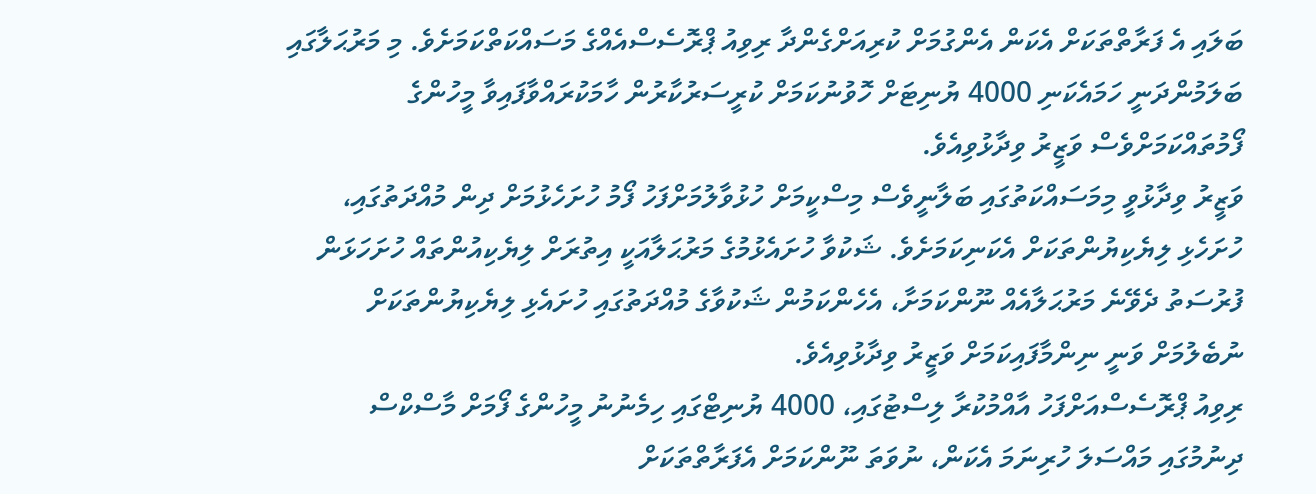ބަލައި އެ ފަރާތްތަކަށް އެކަން އެންގުމަށް ކުރިއަށްގެންދާ ރިވިއު ޕްރޮސެސްއެއްގެ މަސައްކަތްކަމަށެވެ. މި މަރުޙަލާގައި ބަލަމުންދަނީ ހަމައެކަނި 4000 ޔުނިޓަށް ހޮވުނުކަމަށް ކުރީސަރުކާރުން ހާމަކުރައްވާފައިވާ މީހުންގެ ފޯމުތައްކަމަށްވެސް ވަޒީރު ވިދާޅުވިއެވެ.
ވަޒީރު ވިދާޅުވީ މިމަސައްކަތުގައި ބަލާނީވެސް މިސްކީމަށް ހުޅުވާލުމަށްފަހު ފޯމު ހުށަހެޅުމަށް ދިން މުއްދަތުގައި، ހުށަހެޅި ލިޔެކިޔުންތަކަށް އެކަނިކަމަށެވެ. ޝަކުވާ ހުށައެޅުމުގެ މަރުޙަލާއަކީ އިތުރަށް ލިޔެކިއުންތައް ހުށަހަޅަން ފުރުސަތު ދެވޭނެ މަރުޙަލާއެއް ނޫންކަމަށާ، އެހެންކަމުން ޝަކުވާގެ މުއްދަތުގައި ހުށައެޅި ލިޔެކިޔުންތަކަށް ނުބެލުމަށް ވަނީ ނިންމާފައިކަމަށް ވަޒީރު ވިދާޅުވިއެވެ.
ރިވިއު ޕްރޮސެސްއަށްފަހު އާއްމުކުރާ ލިސްޓުގައި، 4000 ޔުނިޓްގައި ހިމެނުނު މީހުންގެ ފޯމަށް މާސްކްސް ދިނުމުގައި މައްސަލަ ހުރިނަމަ އެކަން، ނުވަތަ ނޫންކަމަށް އެފަރާތްތަކަށް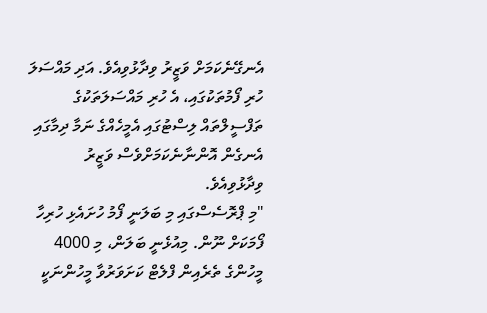އެނގޭނެކަމަށް ވަޒީރު ވިދާޅުވިއެވެ. އަދި މައްސަލަ ހުރި ފޯމުތަކުގައި، އެ ހުރި މައްސަލަތަކުގެ ތަފްސީލްތައް ލިސްޓުގައި އެމީހެއްގެ ނަމާ ދިމާގައި އެނގެން އޮންނާނެކަމަށްވެސް ވަޒީރު ވިދާޅުވިއެވެ.
"މި ޕްރޮސެސްގައި މި ބަލަނީ ފޯމު ހުށައެޅި ހުރިހާ ފޯމަކަށް ނޫން. މިއުޅެނީ ބަލަން، މި 4000 މީހުންގެ ތެރެއިން ފްލެޓް ކަށަވަރުވާ މީހުންނަކީ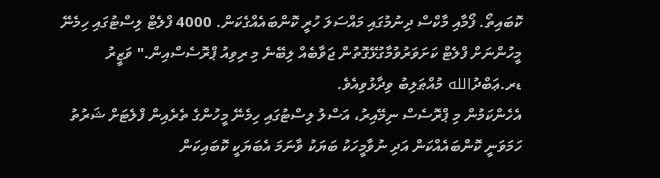ކޮބައިތޯ. ފޯމާއި މާކްސް ދިނުމުގައި މައްސަލަ ހުރީ ކޮންބައެއްގެކަން. 4000 ފްލެޓް ލިސްޓުގައި ހިމެނޭ މީހުންނަށް ފްލެޓް ކަށަވަރުވުމާގުޅޭގޮތުން ޖަވާބެއް ލިބޭނެ މި ރިވިއު ޕްރޮސެސްއިން." ވަޒީރު ޑރ.ޢަބްދުالله މުއްޠަލިބު ވިދާޅުވިއެވެ.
އެހެންކަމުން މި ޕްރޮސެސް ނިމޭއިރު، އަސްލު ލިސްޓުގައި ހިމެނޭ މީހުންގެ ތެރެއިން ފްލެޓަށް ޝަރުތު ހަމަވަނީ ކޮންބައެއްކަން އަދި ނުވާމީހަކު ބަޔަކު ވާނަމަ އެބަޔަކީ ކޮބައިކަން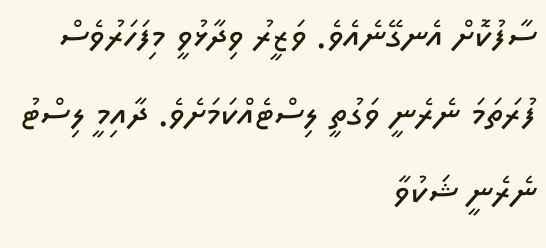ސާފުކޮށް އެނގޭނެއެވެ. ވަޒީރު ވިދާޅުވީ މިފަހަރުވެސް ފުރަތަމަ ނެރެނީ ވަގުތީ ލިސްޓެއްކަމަށެވެ. ދާއިމީ ލިސްޓު ނެރެނީ ޝަކުވާ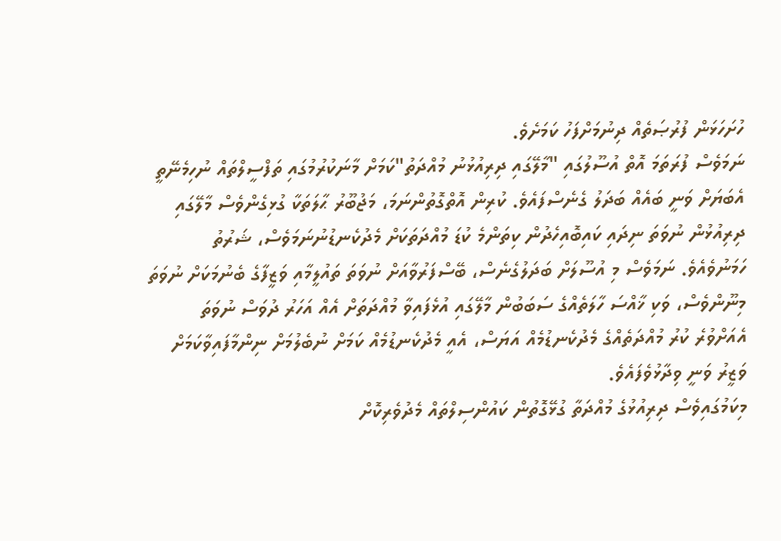ހުށަހަޅަން ފުރުޞަތެއް ދިނުމަށްފަހު ކަމަށެވެ.
ނަމަވެސް ފުރަތަމަ އޮތް އުސޫލުގައި "މާލޭގައި ދިރިއުޅުނު މުއްދަތު"ކަމަށް މާނަކުރުމުގައި ތަފްސީލްތައް ނުހިމެނޭތީ އެބަޔަށް ވަނީ ބައެއް ބަދަލު ގެނެސްފައެވެ. ކުރިން އޮތްގޮތުންނަމަ، މަޖުބޫރު ޙާލަތަކާ ގުޅިގެންވެސް މާލޭގައި ދިރިއުޅުން ނުވަތަ ނިދައި ކައިބޮއިހެދުން ކިތަންމެ ކުޑަ މުއްދަތަކަށް މެދުކެނޑުނުނަމަވެސް، ޝަރުތު ހަމަނުވެއެވެ. ނަމަވެސް މި އުސޫލަށް ބަދަލުގެނެސް، ބޭސްފަރުވާއަށް ނުވަތަ ތައުލީމާއި ވަޒީފާގެ ބެނުމަކަށް ނުވަތަ މިނޫންވެސް، ވަކި ޚާއްސަ ހާލަތެއްގެ ސަބަބުން މާލޭގައި އުޅެފައިވާ މުއްދަތަށް އެއް އަހަރު ދުވަސް ނުވަތަ އެއަށްވުރެ ކުރު މުއްދަތެއްގެ މެދުކެނޑުމެއް އަޔަސް، އެއީ މެދުކެނޑުމެއް ކަމަށް ނުބެލުމަށް ނިންމާފައިވާކަމަށް ވަޒީރު ވަނީ ވިދާޅުވެފައެވެ.
މިކަމުގައިވެސް ދިރިއުޅުގެ މުއްދަތާ ގުޅޭގޮތުން ކައުންސިލްތައް މެދުވެރިކޮށް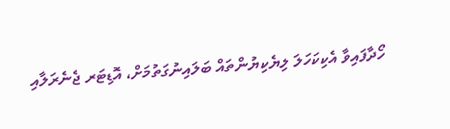ހޯދާފައިވާ އެކިކަހަލަ ލިޔެކިޔުންތައް ބަލައިނުގަތުމަށް، އޮޑިޓަރ ޖެނެރަލާއި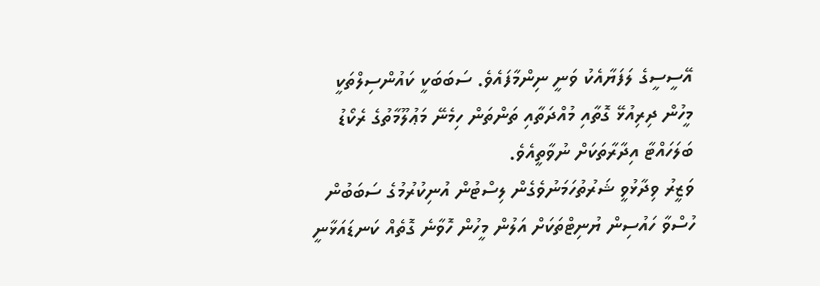އޭސީސީގެ ލަފަޔާއެކު ވަނީ ނިންމާފައެވެ. ސަބަބަކީ ކައުންސިލްތަކީ މީހުން ދިރިއުޅޭ ގޮތާއި މުއްދަތާއި ތަންތަން ހިމެނޭ މަޢުލޫމާތުގެ ރެކޯޑު ބަލަހައްޓާ އިދާރާތަކަށް ނުވާތީއެވެ.
ވަޒީރު ވިދާޅުވީ ޝަރުތުހަމަނުވެގެން ލިސްޓުން އުނިކުރުމުގެ ސަބަބުން ހުސްވާ ހައުސިން ޔުނިޓްތަކަށް އަލުން މީހުން ހޮވާނެ ގޮތެއް ކަނޑައަޅާނީ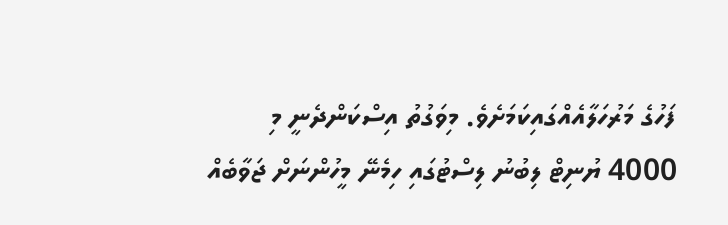ފަހުގެ މަރުހަލާއެއްގައިކަމަށެވެ. މިވަގުތު އިސްކަންދެނީ މި 4000 ޔުނިޓް ލިބުނު ލިސްޓުގައި ހިމެނޭ މީހުންނަށް ޖަވާބެއް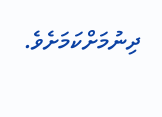ދިނުމަށްކަމަށެވެ.